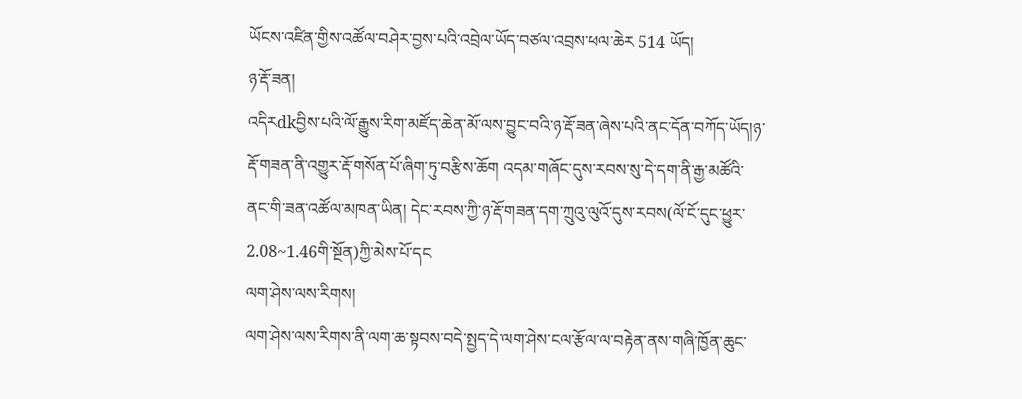ཡོངས་འཛིན་གྱིས་འཚོལ་བཤེར་བྱས་པའི་འབྲེལ་ཡོད་བཙལ་འབྲས་ཕལ་ཆེར 514 ཡོད།
ཉ་རྡོ་ཟན།
འདིརdkབྱིས་པའི་ལོ་རྒྱུས་རིག་མཛོད་ཆེན་མོ་ལས་བྱུང་བའི་ཉ་རྡོ་ཟན་ཞེས་པའི་ནང་དོན་བཀོད་ཡོད།ཉ་རྡོ་གཟན་ནི་འགྱུར་རྡོ་གསོན་པོ་ཞིག་ཏུ་བརྩིས་ཆོག འདམ་གཞོང་དུས་རབས་སུ་དེ་དག་ནི་རྒྱ་མཚོའི་ནང་གི་ཟན་འཚོལ་མཁན་ཡིན། དེང་རབས་ཀྱི་ཉ་རྡོ་གཟན་དག་ཀྲུའུ་ལུའོ་དུས་རབས(ལོ་ངོ་དུང་ཕྱུར་2.08~1.46གི་སྔོན)ཀྱི་མེས་པོ་དང
ལག་ཤེས་ལས་རིགས།
ལག་ཤེས་ལས་རིགས་ནི་ལག་ཆ་སྟབས་བདེ་སྤྱད་དེ་ལག་ཤེས་ངལ་རྩོལ་ལ་བརྟེན་ནས་གཞི་ཁྱོན་ཆུང་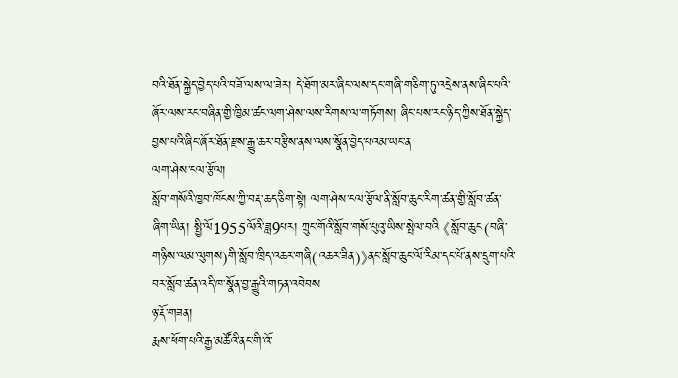བའི་ཐོན་སྐྱེད་བྱེད་པའི་བཟོ་ལས་ལ་ཟེར། དེ་ཐོག་མར་ཞིང་ལས་དང་གཞི་གཅིག་ཏུ་འདྲེས་ནས་ཞིང་པའི་ཞོར་ལས་རང་བཞིན་གྱི་ཁྱིམ་ཚང་ལག་ཤེས་ལས་རིགས་ལ་གཏོགས། ཞིང་པས་རང་ཉིད་ཀྱིས་ཐོན་སྐྱེད་བྱས་པའི་ཞིང་ཞོར་ཐོན་རྫས་རྒྱུ་ཆར་བརྩིས་ནས་ལས་སྣོན་བྱེད་པའམ་ཡང་ན
ལག་ཤེས་ངལ་རྩོལ།
སློབ་གསོའི་ཁྱབ་ཁོངས་ཀྱི་བརྡ་ཆད་ཅིག་སྟེ། ལག་ཤེས་ངལ་རྩོལ་ནི་སློབ་ཆུང་རིག་ཚན་གྱི་སློབ་ཚན་ཞིག་ཡིན། སྤྱི་ལོ1955ལོའི་ཟླ9པར། ཀྲུང་གོའི་སློབ་གསོ་པུའུ་ཡིས་སྤེལ་བའི 《སློབ་ཆུང(བཞི་གཉིས་ལམ་ལུགས)གི་སློབ་ཁྲིད་འཆར་གཞི(འཆར་ཟིན)》ནང་སློབ་ཆུང་ལོ་རིམ་དང་པོ་ནས་དྲུག་པའི་བར་སློབ་ཚན་འདི་ཁ་སྣོན་བྱ་རྒྱུའི་གཏན་འབེབས
ཉ་རྡོ་གཟན།
རྨས་ཕོག་པའི་རྒྱ་མཚོའི་ནང་གི་འོ་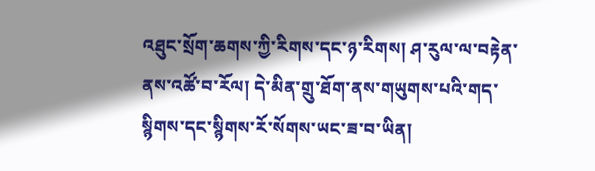འཐུང་སྲོག་ཆགས་ཀྱི་རིགས་དང་ཉ་རིགས། ཤ་རུལ་ལ་བརྟེན་ནས་འཚོ་བ་རོལ། དེ་མིན་གྲུ་ཐོག་ནས་གཡུགས་པའི་གད་སྙིགས་དང་སྙིགས་རོ་སོགས་ཡང་ཟ་བ་ཡིན།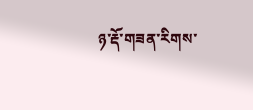ཉ་རྡོ་གཟན་རིགས་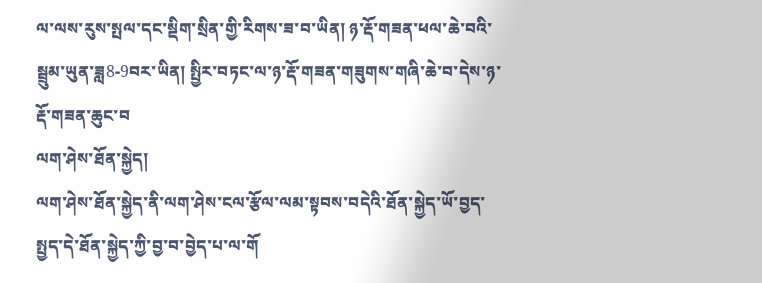ལ་ལས་རུས་སྤལ་དང་སྡིག་སྲིན་གྱི་རིགས་ཟ་བ་ཡིན། ཉ་རྡོ་གཟན་ཕལ་ཆེ་བའི་སྦྲུམ་ཡུན་ཟླ8-9བར་ཡིན། སྤྱིར་བཏང་ལ་ཉ་རྡོ་གཟན་གཟུགས་གཞི་ཆེ་བ་དེས་ཉ་རྡོ་གཟན་ཆུང་བ
ལག་ཤེས་ཐོན་སྐྱེད།
ལག་ཤེས་ཐོན་སྐྱེད་ནི་ལག་ཤེས་ངལ་རྩོལ་ལམ་སྟབས་བདེའི་ཐོན་སྐྱེད་ཡོ་བྱད་སྤྱད་དེ་ཐོན་སྐྱེད་ཀྱི་བྱ་བ་བྱེད་པ་ལ་གོ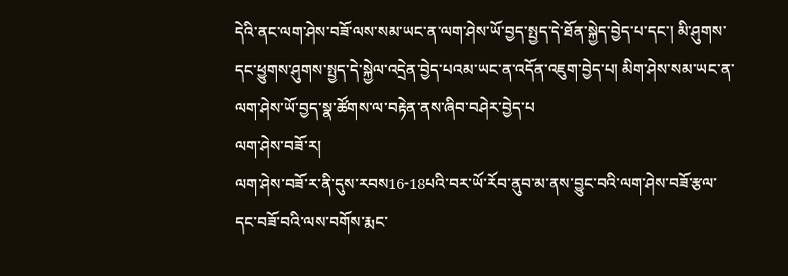དེའི་ནང་ལག་ཤེས་བཟོ་ལས་སམ་ཡང་ན་ལག་ཤེས་ཡོ་བྱད་སྤྱད་དེ་ཐོན་སྐྱེད་བྱེད་པ་དང་། མི་ཤུགས་དང་ཕྱུགས་ཤུགས་སྤྱད་དེ་སྐྱེལ་འདྲེན་བྱེད་པའམ་ཡང་ན་འདོན་འཇུག་བྱེད་པ། མིག་ཤེས་སམ་ཡང་ན་ལག་ཤེས་ཡོ་བྱད་སྣ་ཚོགས་ལ་བརྟེན་ནས་ཞིབ་བཤེར་བྱེད་པ
ལག་ཤེས་བཟོ་ར།
ལག་ཤེས་བཟོ་ར་ནི་དུས་རབས16-18པའི་བར་ཡོ་རོབ་ནུབ་མ་ནས་བྱུང་བའི་ལག་ཤེས་བཟོ་རྩལ་དང་བཟོ་བའི་ལས་བགོས་རྨང་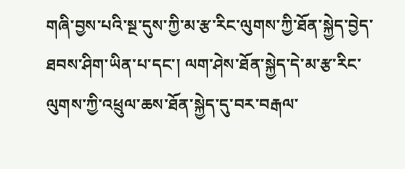གཞི་བྱས་པའི་སྔ་དུས་ཀྱི་མ་རྩ་རིང་ལུགས་ཀྱི་ཐོན་སྐྱེད་བྱེད་ཐབས་ཤིག་ཡིན་པ་དང་། ལག་ཤེས་ཐོན་སྐྱེད་དེ་མ་རྩ་རིང་ལུགས་ཀྱི་འཕྲུལ་ཆས་ཐོན་སྐྱེད་དུ་བར་བརྒལ་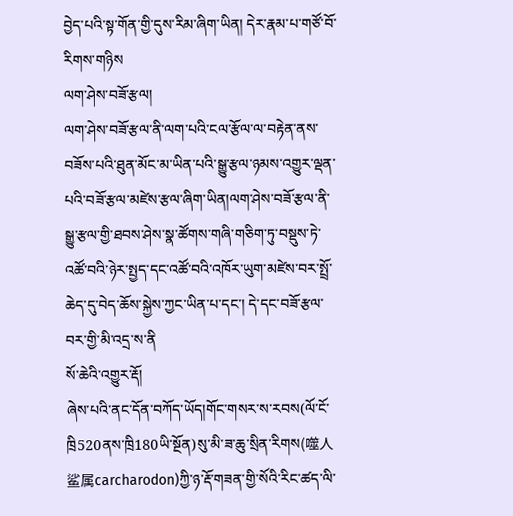བྱེད་པའི་སྟ་གོན་གྱི་དུས་རིམ་ཞིག་ཡིན། དེར་རྣམ་པ་གཙོ་བོ་རིགས་གཉིས
ལག་ཤེས་བཟོ་རྩལ།
ལག་ཤེས་བཟོ་རྩལ་ནི་ལག་པའི་ངལ་རྩོལ་ལ་བརྟེན་ནས་བཟོས་པའི་ཐུན་མོང་མ་ཡིན་པའི་སྒྱུ་རྩལ་ཉམས་འགྱུར་ལྡན་པའི་བཟོ་རྩལ་མཛེས་རྩལ་ཞིག་ཡིན།ལག་ཤེས་བཟོ་རྩལ་ནི་སྒྱུ་རྩལ་གྱི་ཐབས་ཤེས་སྣ་ཚོགས་གཞི་གཅིག་ཏུ་བསྡུས་ཏེ་འཚོ་བའི་ཉེར་སྤྱད་དང་འཚོ་བའི་འཁོར་ཡུག་མཛེས་བར་སྤྲོ་ཆེད་དུ་བེད་ཆོས་སྐྱེས་ཀྱང་ཡིན་པ་དང་། དེ་དང་བཟོ་རྩལ་བར་གྱི་མི་འདྲ་ས་ནི
སོ་ཆེའི་འགྱུར་རྡོ།
ཞེས་པའི་ནང་དོན་བཀོད་ཡོད།གོང་གསར་ས་རབས(ལོ་ངོ་ཁྲི520ནས་ཁྲི180ཡི་སྔོན)སུ་མི་ཟ་ཆུ་སྲིན་རིགས(噬人鲨属carcharodon)ཀྱི་ཉ་རྡོ་གཟན་གྱི་སོའི་རིང་ཚད་ལི་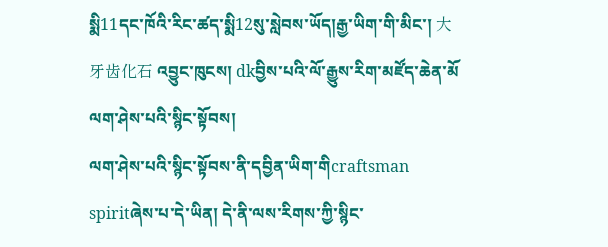སྨི11དང་ཁོའི་རིང་ཚད་སྨི12སུ་སླེབས་ཡོད།རྒྱ་ཡིག་གི་མིང་། 大牙齿化石 འབྱུང་ཁུངས། dkབྱིས་པའི་ལོ་རྒྱུས་རིག་མཛོད་ཆེན་མོ
ལག་ཤེས་པའི་སྙིང་སྟོབས།
ལག་ཤེས་པའི་སྙིང་སྟོབས་ནི་དབྱིན་ཡིག་གིcraftsman spiritཞེས་པ་དེ་ཡིན། དེ་ནི་ལས་རིགས་ཀྱི་སྙིང་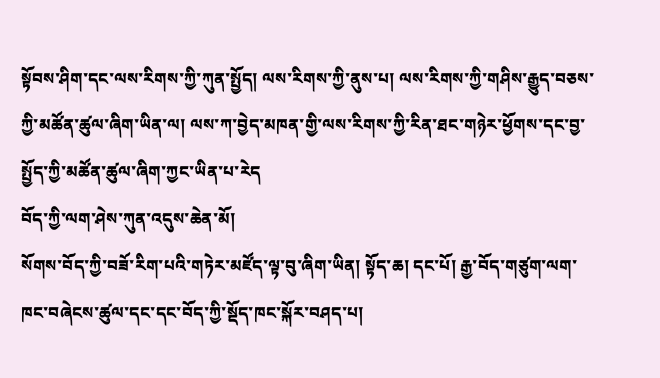སྟོབས་ཤིག་དང་ལས་རིགས་ཀྱི་ཀུན་སྤྱོད། ལས་རིགས་ཀྱི་ནུས་པ། ལས་རིགས་ཀྱི་གཤིས་རྒྱུད་བཅས་ཀྱི་མཚོན་ཚུལ་ཞིག་ཡིན་ལ། ལས་ཀ་བྱེད་མཁན་གྱི་ལས་རིགས་ཀྱི་རིན་ཐང་གཉེར་ཕྱོགས་དང་བྱ་སྤྱོད་ཀྱི་མཚོན་ཚུལ་ཞིག་ཀྱང་ཡིན་པ་རེད
བོད་ཀྱི་ལག་ཤེས་ཀུན་འདུས་ཆེན་མོ།
སོགས་བོད་ཀྱི་བཟོ་རིག་པའི་གཏེར་མཛོད་ལྟ་བུ་ཞིག་ཡིན། སྟོད་ཆ། དང་པོ། རྒྱ་བོད་གཙུག་ལག་ཁང་བཞེངས་ཚུལ་དང་དང་བོད་ཀྱི་སྡོད་ཁང་སྐོར་བཤད་པ།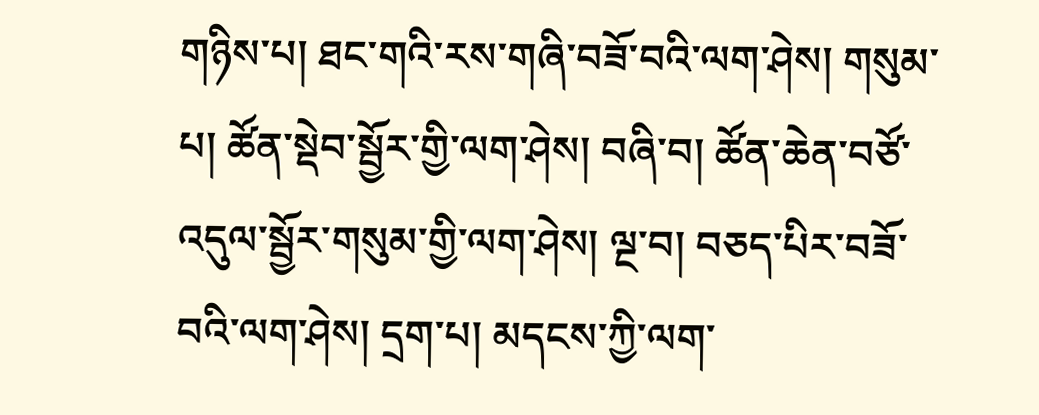གཉིས་པ། ཐང་གའི་རས་གཞི་བཟོ་བའི་ལག་ཤེས། གསུམ་པ། ཚོན་སྡེབ་སྦྱོར་གྱི་ལག་ཤེས། བཞི་བ། ཚོན་ཆེན་བཙོ་འདུལ་སྦྱོར་གསུམ་གྱི་ལག་ཤེས། ལྔ་བ། བཅད་པིར་བཟོ་བའི་ལག་ཤེས། དྲག་པ། མདངས་ཀྱི་ལག་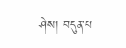ཤེས། བདུན་པ